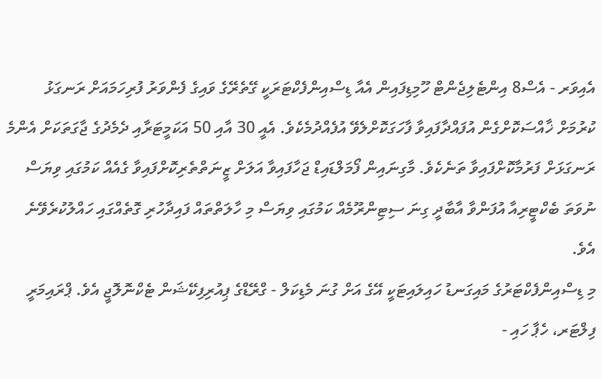އެއިވަރ - އެސް8 އިންޓެލިޖެންޓް ހޫމިޑިފައިން އެއާ ޑިސްއިންފެކްޓަރަކީ ގޭތެރޭގެ ވައިގެ ފެންވަރު ފުރިހަމައަށް ރަނގަޅު ކުރުމަށް ޚާއްސަކޮށްގެން އުފައްދާފައިވާ ފާހަގަކޮށްލެވޭ އުފެއްދުމެކެވެ. އެއީ 30 އާއި 50 އަކަމީޓަރާއި ދެމެދުގެ ޖާގަތަކަށް އެންމެ ރަނގަޅަށް ފަރުމާކޮށްފައިވާ ތަނެކެވެ. މާގިނައިން ފޯމަލްޑައިޑް ޖަހާފައިވާ އަލަށް ޒީނަތްތެރިކޮށްފައިވާ ގެއެއް ކަމުގައި ވިޔަސް ނުވަތަ ބެކްޓީރިއާ އުފަންވާ އާބާދީ ގިނަ ސިޓިންރޫމެއް ކަމުގައި ވިޔަސް މި ހާލަތްތައް ފައިދާހުރި ގޮތެއްގައި ހައްލުކުރެވޭނެ އެވެ.
މި ޑިސްއިންފެކްޓަރުގެ މައިގަނޑު ހައިލައިޓަކީ އޭގެ އަށް ގުނަ މެޑިކަލް - ގްރޭޑްގެ ޕިއުރިފިކޭޝަން ޓެކްނޮލޮޖީ އެވެ. ޕްރައިމަރީ ފިލްޓަރ، ހެޕާ ހައި -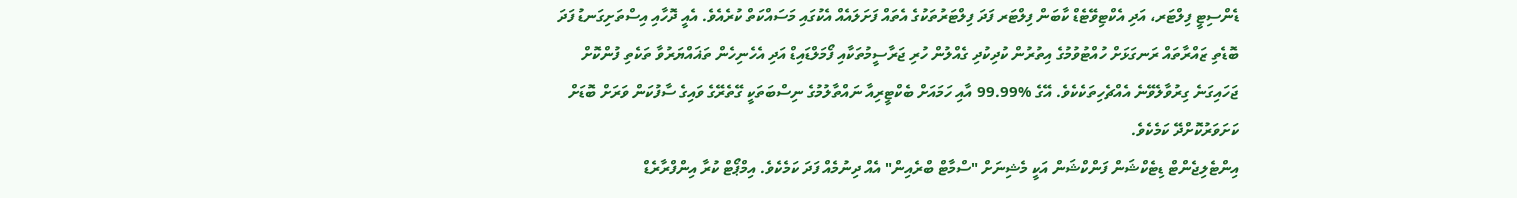ޑެންސިޓީ ފިލްޓަރ، އަދި އެކްޓިވޭޓެޑް ކާބަން ފިލްޓަރ ފަދަ ފިލްޓަރުތަކުގެ އެތައް ފަށަލައެއް އެކުގައި މަސައްކަތް ކުރެއެވެ. އެއީ ދޮހާއި އިސްތަށިގަނޑު ފަދަ ބޮޑެތި ޒައްރާތައް ރަނގަޅަށް ހުއްޓުވުމުގެ އިތުރުން ކުދިކުދި ގެއްލުން ހުރި ޖަރާސީމުތަކާއި ފޯމަލްޑައިޑް އަދި އެހެނިހެން ތަޣައްޔަރުވާ ތަކެތި ފުންކޮށް ޖަހައިގަނެ ގިރުވާލެވޭނެ އެއްޗެހިތަކެކެވެ. އޭގެ %99.99 އާއި ހަމައަށް ބެކްޓީރިއާ ނައްތާލުމުގެ ނިސްބަތަކީ ގޭތެރޭގެ ވައިގެ ސާފުކަން ވަރަށް ބޮޑަށް ކަށަވަރުކޮށްދޭ ކަމެކެވެ.
އިންޓެލިޖެންޓް ޑިޓެކްޝަން ފަންކްޝަން އަކީ މެޝިނަށް "ސްމާޓް ބްރެއިން" އެއް ދިނުމެއް ފަދަ ކަމެކެވެ. އިމްޕޯޓް ކުރާ އިންފްރާރެޑް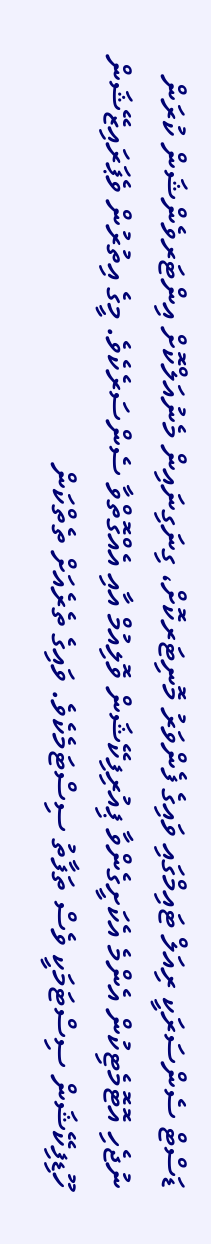ޑަސްޓް ސެންސަރަކީ ރިއަލް ޓައިމްގައި ވައިގެ ފެންވަރު މޮނިޓަރކޮށް، ގިނަގިނައިން މެނުއަލްކޮށް އިންޓަރވެންޝަން ކުރަން ނުޖެހި އޮޓޮމެޓިކުން އެންމެ އެކަށީގެންވާ ޕިއުރިފިކޭޝަން ވޮލިއުމް އާއި އެއްގޮތްވާ ސެންސަރެކެވެ. މީގެ އިތުރުން ވެޕަރައިޒޭޝަން ހޫޑިފިކޭޝަން ސިސްޓަމަކީ ވެސް ތަފާތު ސިސްޓަމެކެވެ. ވައިގެ ތެރެއަށް ތެތްކަން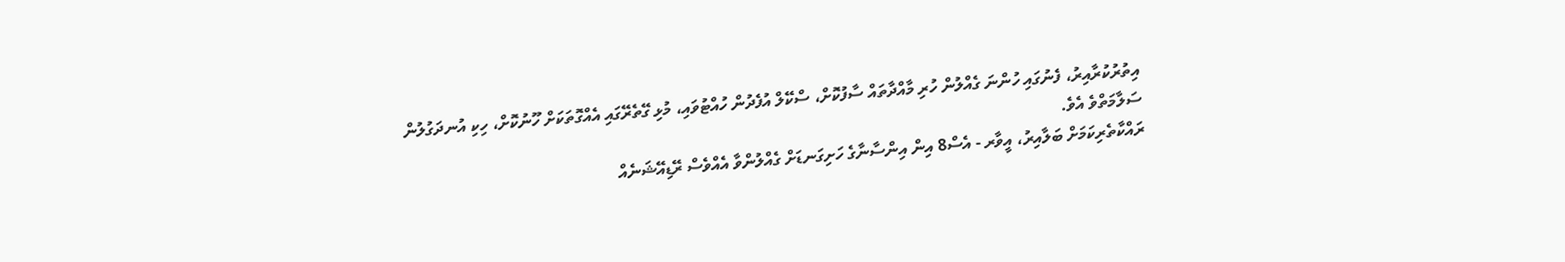އިތުރުކުރާއިރު، ފެނުގައި ހުންނަ ގެއްލުން ހުރި މާއްދާތައް ސާފުކޮށް، ސްކޭލް އުފެދުން ހުއްޓުވައި، މުޅި ގޭތެރޭގައި އެއްގޮތަކަށް ހޫނުކޮށް، ހިކި އުނދަގުލުން ސަލާމަތްވެ އެވެ.
ރައްކާތެރިކަމަށް ބަލާއިރު، އީވާރ - އެސް8 އިން އިންސާނާގެ ހަށިގަނޑަށް ގެއްލުންވާ އެއްވެސް ރޭޑިއޭޝަނެއް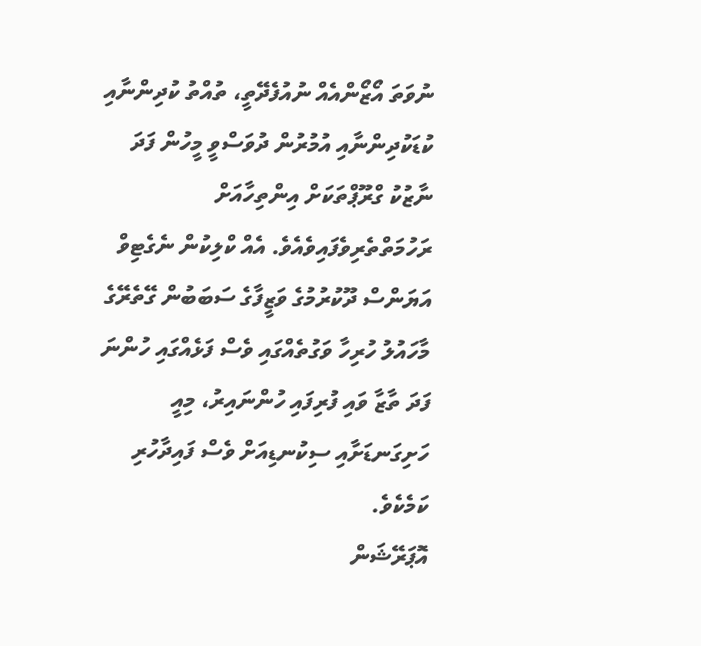ނުވަތަ އޯޒޯންއެއް ނުއުފެދޭތީ، ތުއްތު ކުދިންނާއި ކުޑަކުދިންނާއި އުމުރުން ދުވަސްވީ މީހުން ފަދަ ނާޒުކު ގްރޫޕްތަކަށް އިންތިހާއަށް ރަހުމަތްތެރިވެފައިވެއެވެ. އެއް ކްލިކުން ނެގެޓިވް އަޔަންސް ދޫކުރުމުގެ ވަޒީފާގެ ސަބަބުން ގޭތެރޭގެ މާހައުލު ހުރިހާ ވަގުތެއްގައި ވެސް ފަޅެއްގައި ހުންނަ ފަދަ ތާޒާ ވައި ފުރިފައި ހުންނައިރު، މިއީ ހަށިގަނޑަށާއި ސިކުނޑިއަށް ވެސް ފައިދާހުރި ކަމެކެވެ.
އޮޕަރޭޝަން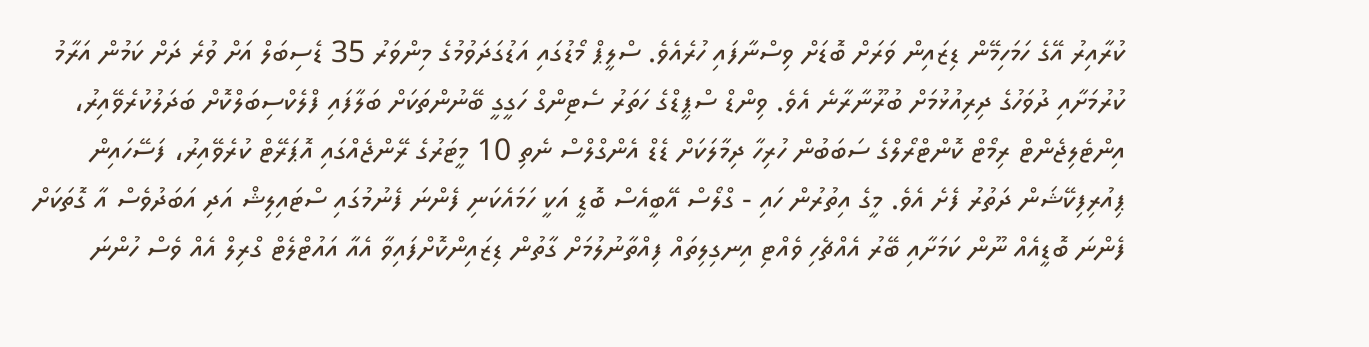ކުރާއިރު އޭގެ ހަމަހިމޭން ޑިޒައިން ވަރަށް ބޮޑަށް ވިސްނާފައި ހުރެއެވެ. ސްލީޕް މޯޑުގައި އަޑުގަދަވުމުގެ މިންވަރު 35 ޑެސިބަލް އަށް ވުރެ ދަށް ކަމުން އަރާމު ކުރުމަށާއި ދުވަހުގެ ދިރިއުޅުމަށް ބުރޫނާރާނެ އެވެ. ވިންޑް ސްޕީޑްގެ ހަތަރު ސެޓިންގް ހަގީގީ ބޭނުންތަކަށް ބަލާފައި ފްލެކްސިބަލްކޮށް ބަދަލުކުރެވޭއިރު، އިންޓެލިޖެންޓް ރިމޯޓް ކޮންޓްރޯލްގެ ސަބަބުން ހުރިހާ ދިމާލަކަށް ޑެޑް އެންގްލްސް ނެތި 10 މީޓަރުގެ ރޭންޖެއްގައި އޮޕަރޭޓް ކުރެވޭއިރު، ފަސޭހައިން ޕިއުރިފިކޭޝަން ދަތުރު ފެށެ އެވެ. މީގެ އިތުރުން ހައި - ގްލޯސް އޭބީއެސް ބޮޑީ އަކީ ހަމައެކަނި ފެންނަ ފެނުމުގައި ސްޓައިލިޝް އަދި އަބަދުވެސް އާ ގޮތަކަށް ފެންނަ ބޮޑީއެއް ނޫން ކަމަށާއި ބޭރު އެއްޗެހި ވެއްޓި އިނގިލިތައް ފިއްތާނުލުމަށް ގާތުން ޑިޒައިންކޮށްފައިވާ އެއާ އައުޓްލެޓް ގްރިލް އެއް ވެސް ހުންނަ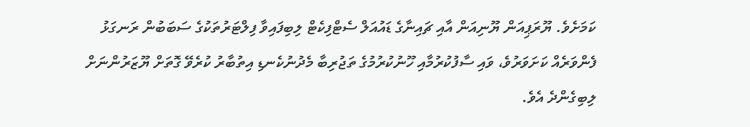ކަމަށެވެ. ޔޫރަޕިއަން ޔޫނިއަން އާއި ޗައިނާގެ ޑައުއަލް ސެޓްފިކެޓް ލިބިފައިވާ ފިލްޓަރުތަކުގެ ސަބަބުން ރަނގަޅު ފެންވަރެއް ކަށަވަރުވެ، ވައި ސާފުކުރުމާއި ހޫނުކުރުމުގެ ތަޖުރިބާ މެދުނުކެނޑި އިތުބާރު ކުރެވޭ ގޮތަށް ޔޫޒަރުންނަށް ލިބިގެންދެ އެވެ.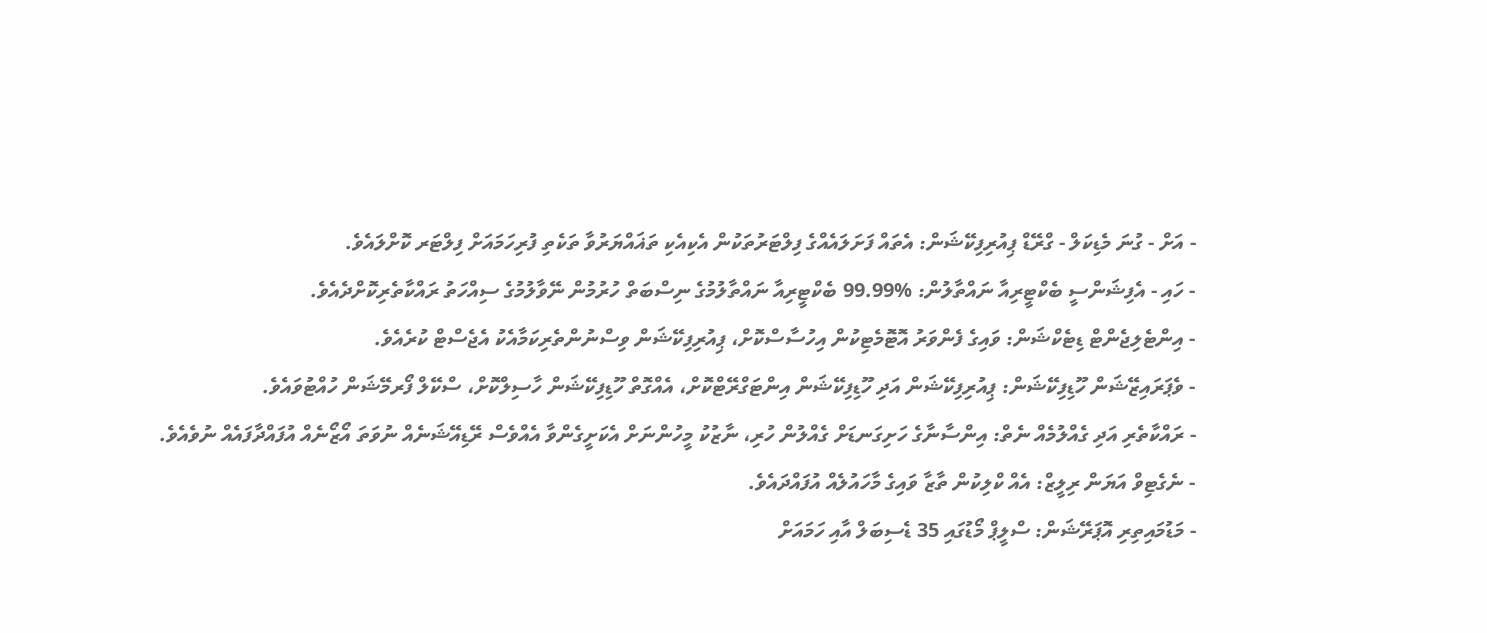- އަށް - ގުނަ މެޑިކަލް - ގްރޭޑް ޕިއުރިފިކޭޝަން: އެތައް ފަށަލައެއްގެ ފިލްޓަރުތަކުން އެކިއެކި ތަޣައްޔަރުވާ ތަކެތި ފުރިހަމައަށް ފިލްޓަރ ކޮށްލައެވެ.
- ހައި - އެފިޝަންސީ ބެކްޓީރިއާ ނައްތާލުން: %99.99 ބެކްޓީރިއާ ނައްތާލުމުގެ ނިސްބަތް ހުރުމުން ނޭވާލުމުގެ ސިއްހަތު ރައްކާތެރިކޮށްދެއެވެ.
- އިންޓެލިޖެންޓް ޑިޓެކްޝަން: ވައިގެ ފެންވަރު އޮޓޮމެޓިކުން އިހުސާސްކޮށް، ޕިއުރިފިކޭޝަން ވިސްނުންތެރިކަމާއެކު އެޖެސްޓް ކުރެއެވެ.
- ވެޕަރައިޒޭޝަން ހޫޑިފިކޭޝަން: ޕިއުރިފިކޭޝަން އަދި ހޫޑިފިކޭޝަން އިންޓަގްރޭޓްކޮށް، އެއްގޮތް ހޫޑިފިކޭޝަން ހާސިލްކޮށް، ސްކޭލް ފޯރމޭޝަން ހުއްޓުވައެވެ.
- ރައްކާތެރި އަދި ގެއްލުމެއް ނެތް: އިންސާނާގެ ހަށިގަނޑަށް ގެއްލުން ހުރި، ނާޒުކު މީހުންނަށް އެކަށީގެންވާ އެއްވެސް ރޭޑިއޭޝަނެއް ނުވަތަ އޯޒޯނެއް އުފައްދާފައެއް ނުވެއެވެ.
- ނެގެޓިވް އަޔަން ރިލީޒް: އެއް ކްލިކުން ތާޒާ ވައިގެ މާހައުލެއް އުފައްދައެވެ.
- މަޑުމައިތިރި އޮޕަރޭޝަން: ސްލީޕް މޯޑުގައި 35 ޑެސިބަލް އާއި ހަމައަށް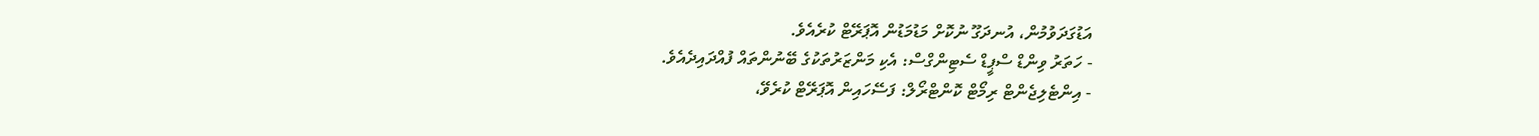އަޑުގަދަވުމުން، އުނދަގޫ ނުކޮށް މަޑުމަޑުން އޮޕަރޭޓް ކުރެއެވެ.
- ހަތަރު ވިންޑް ސްޕީޑް ސެޓިންގްސް: އެކި މަންޒަރުތަކުގެ ބޭނުންތައް ފުއްދައިދެއެވެ.
- އިންޓެލިޖެންޓް ރިމޯޓް ކޮންޓްރޯލް: ފަސޭހައިން އޮޕަރޭޓް ކުރެވޭ،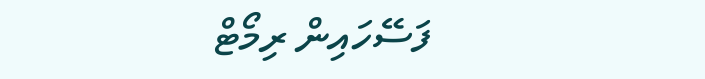ފަސޭހައިން ރިމޯޓް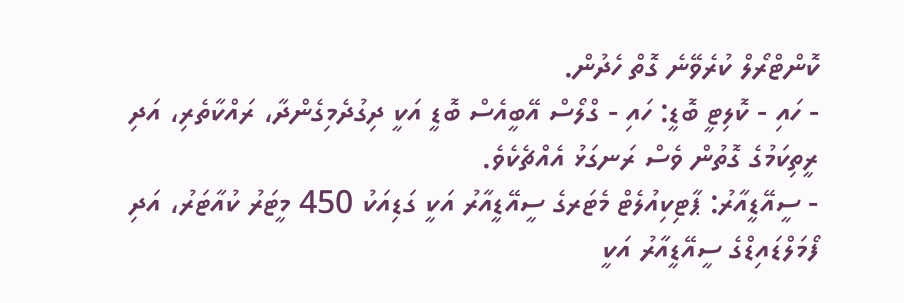ކޮންޓްރޯލް ކުރެވޭނެ ގޮތް ހެދުން.
- ހައި - ކޮލިޓީ ބޮޑީ: ހައި - ގްލޯސް އޭބީއެސް ބޮޑީ އަކީ ދިގުދެމިގެންދާ، ރައްކާތެރި، އަދި ރީތިކަމުގެ ގޮތުން ވެސް ރަނގަޅު އެއްޗެކެވެ.
- ސީއޭޑީއާރު: ޕާޓިކިއުލެޓް މެޓަރގެ ސީއޭޑީއާރު އަކީ ގަޑިއަކު 450 މީޓަރު ކުއާޓަރު، އަދި ފޯމަލްޑައިޑްގެ ސީއޭޑީއާރު އަކީ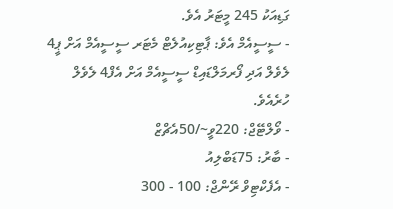ގަޑިއަކު 245 މީޓަރު އެވެ.
- ސީސީއެމް އެވެ: ޕާޓިކިއުލެޓް މެޓަރ ސީސީއެމް އަށް ޕީ4 ލެވެލް އަދި ފޯރމަލްޑައިޑް ސީސީއެމް އަށް އެފް4 ލެވެލް ހުރެއެވެ.
- ވޯލްޓޭޖް: 220ވީ~/50އެޗްޒް
- ބާރު: 75ޑަބްލިއު
- އެފެކްޓިވް ރޭންޖް: 100 - 300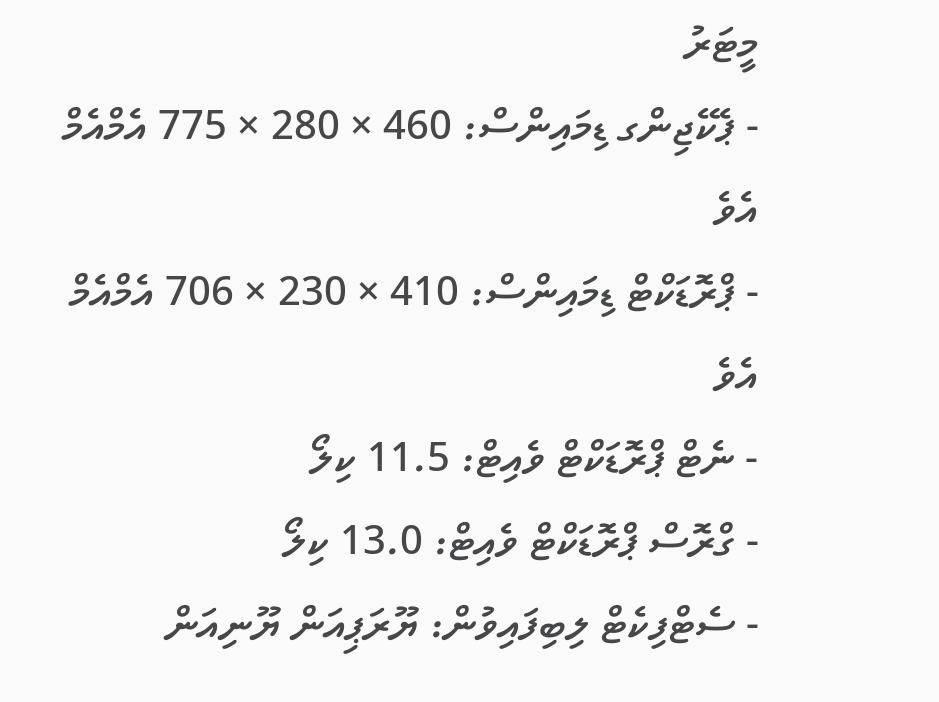މީޓަރު
- ޕެކޭޖިންގ ޑިމައިންސް: 460 × 280 × 775 އެމްއެމް އެވެ
- ޕްރޮޑަކްޓް ޑިމައިންސް: 410 × 230 × 706 އެމްއެމް އެވެ
- ނެޓް ޕްރޮޑަކްޓް ވެއިޓް: 11.5 ކިލޯ
- ގްރޮސް ޕްރޮޑަކްޓް ވެއިޓް: 13.0 ކިލޯ
- ސެޓްފިކެޓް ލިބިފައިވުން: ޔޫރަޕިއަން ޔޫނިއަން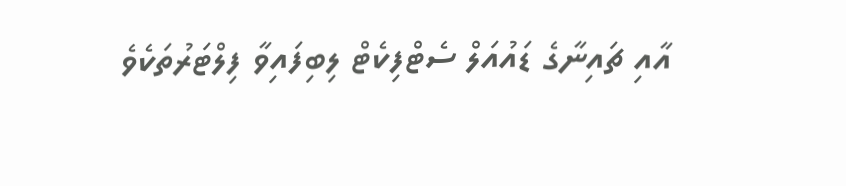އާއި ޗައިނާގެ ޑައުއަލް ސެޓްފިކެޓް ލިބިފައިވާ ފިލްޓަރުތަކެވެ